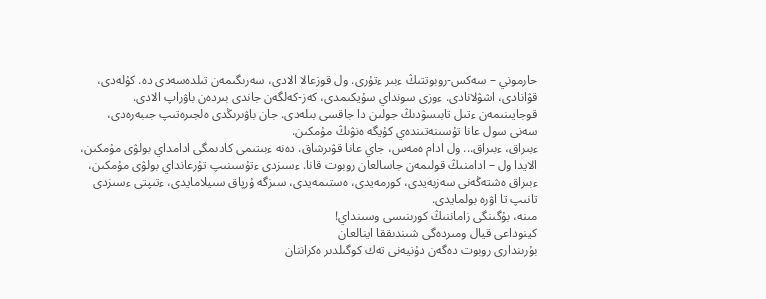حارموني – سەكس-روبوتتىڭ ءبىر ءتۇرى. ول قوزعالا الادى، سەرىگىمەن تىلدەسەدى دە. كۇلەدى، قۋانادى، اشۋلانادى. ءوزى سونداي سۇيكىمدى، كەز-كەلگەن جاندى بىردەن باۋراپ الادى. قوجايىنىمەن ءتىل تابىسۋدىڭ جولىن دا جاقسى بىلەدى. جان باۋىرىڭدى ەلجىرەتىپ جىبەرەدى، سەنى سول عانا تۇسىنەتىندەي كۇيگە ەنۋىڭ مۇمكىن.
ءبىراق، ءبىراق... ول ادام ەمەس، جاي عانا قۋىرشاق. دەنە ءبىتىمى كادىمگى ادامداي بولۋى مۇمكىن، الايدا ول – ادامنىڭ قولىمەن جاسالعان روبوت قانا. ءسىزدى ءتۇسىنىپ تۇرعانداي بولۋى مۇمكىن، ءبىراق ەشتەڭەنى سەزبەيدى، كورمەيدى، ەستىمەيدى، سىزگە ۇرپاق سىيلامايدى، ءتىپتى ءسىزدى تانىپ تا اۋرە بولمايدى.
مىنە، بۇگىنگى زاماننىڭ كورىنىسى وسىنداي!
كينوداعى قيال ومىردەگى شىندىققا اينالعان
بۇرىندارى روبوت دەگەن دۇنيەنى تەك كوگىلدىر ەكراننان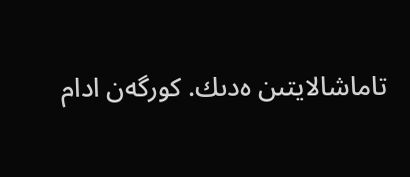تاماشالايتىن ەدىك. كورگەن ادام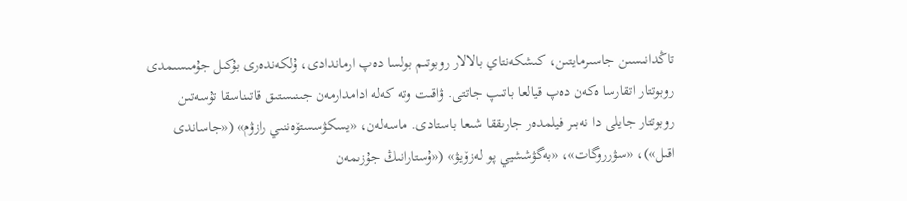تاڭدانىسىن جاسىرمايتىن، كىشكەنتاي بالالار روبوتىم بولسا دەپ ارماندادى، ۇلكەندەرى بۇكىل جۇمىسىمدى روبوتتار اتقارسا ەكەن دەپ قيالعا باتىپ جاتتى. ۋاقىت وتە كەلە ادامدارمەن جىنىستىق قاتىناسقا تۇسەتىن روبوتتار جايلى دا نەبىر فيلمدەر جارىققا شىعا باستادى. ماسەلەن، «يسكۋسستۆەننىي رازۋم» («جاساندى اقىل»)، «سۋرروگات»، «بەگۋششيي پو لەزۆيۋ» («ۇستارانىڭ جۇزىمەن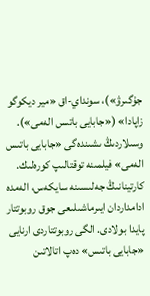جۇگىرۋ»)، سونداي-اق «مير ديكوگو زاپادا» («جابايى باتىس الەمى»).
وسىلاردىڭ ىشىندەگى «جابايى باتىس الەمى» فيلمىنە توقتالىپ كورەلىك. كارتينانىڭ جەلىسىنە سايكەس، الەمدە ادامداردان ايىرماشىلىعى جوق روبوتتار پايدا بولادى. الگى روبوتتاردى ارنايى «جابايى باتىس» دەپ اتالاتىن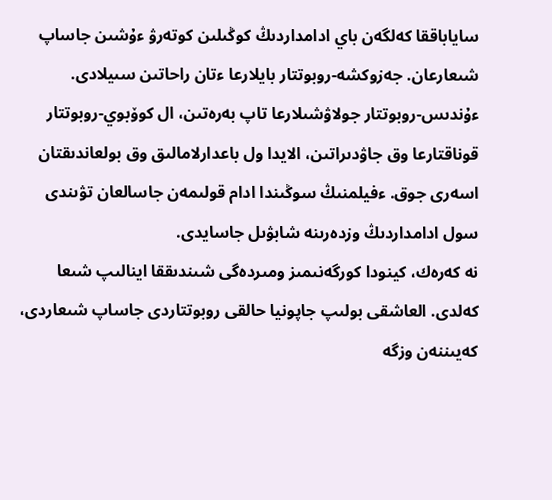ساياباققا كەلگەن باي ادامداردىڭ كوڭىلىن كوتەرۋ ءۇشىن جاساپ شىعارعان. جەزوكشە-روبوتتار بايلارعا ءتان راحاتىن سىيلادى. ءۇندىس-روبوتتار جولاۋشىلارعا تاپ بەرەتىن، ال كوۆبوي-روبوتتار قوناقتارعا وق جاۋدىراتىن، الايدا ول باعدارلامالىق وق بولعاندىقتان اسەرى جوق. ءفيلمنىڭ سوڭىندا ادام قولىمەن جاسالعان تۋىندى سول ادامداردىڭ وزدەرىنە شابۋىل جاسايدى.
نە كەرەك، كينودا كورگەنىمىز ومىردەگى شىندىققا اينالىپ شىعا كەلدى. العاشقى بولىپ جاپونيا حالقى روبوتتاردى جاساپ شىعاردى، كەيىننەن وزگە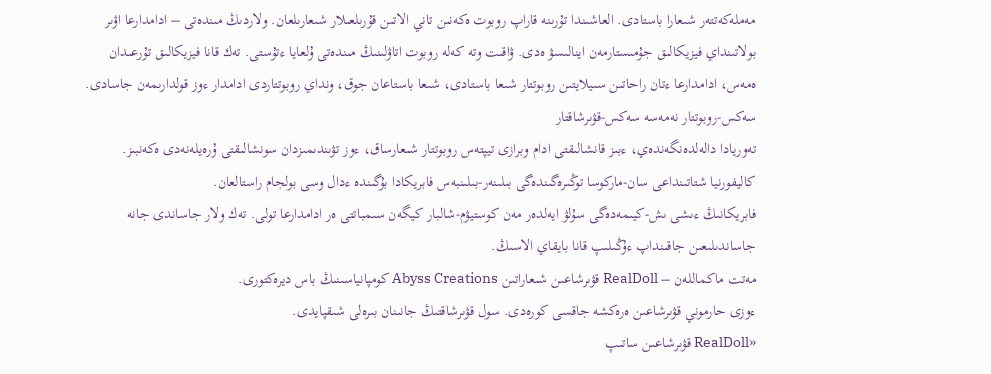مەملەكەتتەر شىعارا باستادى. العاشىندا تۇرىنە قاراپ روبوت ەكەنىن تاني الاتىن قۇرىلعىلار شىعارىلعان. ولاردىڭ مىندەتى – ادامدارعا اۋىر بولاتىنداي فيزيكالىق جۇمىستارمەن اينالىسۋ ەدى. ۋاقىت وتە كەلە روبوت اتاۋلىنىڭ مىندەتى ۇلعايا ءتۇستى. تەك قانا فيزيكالىق تۇرعىدان ەمەس، ادامدارعا ءتان راحاتىن سىيلايتىن روبوتتار شىعا باستادى، شىعا باستاعان جوق، ونداي روبوتتاردى ادامدار ءوز قولدارىمەن جاسادى.
سەكس-روبوتتار نەمەسە سەكس-قۋىرشاقتار
تەوريادا دالەلدەنگەندەي، ءبىز قانشالىقتى ادام وبرازى تيپتەس روبوتتار شىعارساق، ءوز تۋىندىمىزدان سونشالىقتى ۇرەيلەنەدى ەكەنبىز. كاليفورنيا شتاتىنداعى سان-ماركوسا توڭىرەگىندەگى بىلىنەر-بىلىنبەس فابريكادا بۇگىندە ءدال وسى بولجام راستالعان.
فابريكانىڭ ءىشى ىش-كيىمەدەگى سۇلۋ ايەلدەر مەن كوستيۋم-شالبار كيگەن سىمباتتى ەر ادامدارعا تولى. تەك ولار جاساندى جانە جاساندىلىعىن جاقىنداپ ءۇڭىلىپ قانا بايقاي الاسىڭ.
مەتت ماكماللەن – RealDoll قۋىرشاعىن شىعاراتىن Abyss Creations كومپانياسىنىڭ باس ديرەكتورى.
ءوزى حارموني قۋىرشاعىن ەرەكشە جاقسى كورەدى. سول قۋىرشاقتىڭ جانىنان بىرەلى شىقپايدى.
«RealDoll قۋىرشاعىن ساتىپ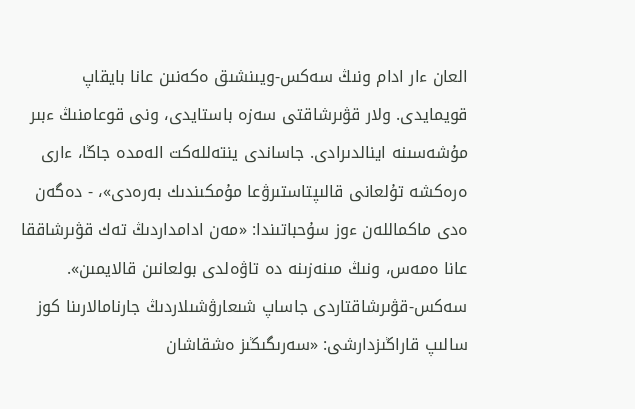العان ءار ادام ونىڭ سەكس-ويىنشىق ەكەنىن عانا بايقاپ قويمايدى. ولار قۋىرشاقتى سەزە باستايدى، ونى قوعامنىڭ ءبىر مۇشەسىنە اينالدىرادى. جاساندى ينتەللەكت الەمدە جاڭا، ءارى ەرەكشە تۇلعانى قالىپتاستىرۋعا مۇمكىندىك بەرەدى»، - دەگەن ەدى ماكماللەن ءوز سۇحباتىندا: «مەن ادامداردىڭ تەك قۋىرشاققا عانا ەمەس، ونىڭ مىنەزىنە دە تاۋەلدى بولعانىن قالايمىن».
سەكس-قۋىرشاقتاردى جاساپ شىعارۋشىلاردىڭ جارنامالارىنا كوز سالىپ قاراڭىزدارشى: «سەرىگىڭىز ەشقاشان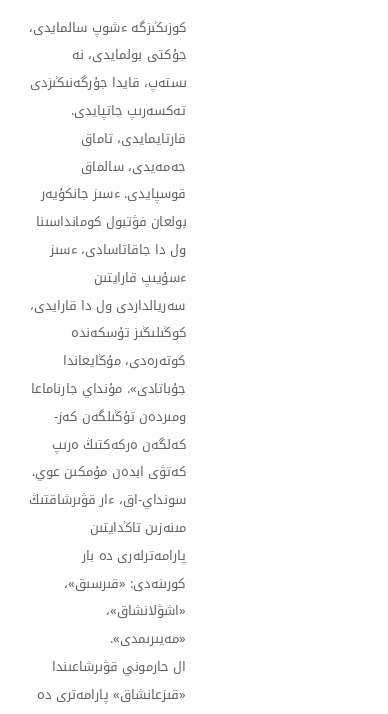كوزىڭىزگە ءشوپ سالمايدى، جۇكتى بولمايدى، نە ىستەپ، قايدا جۇرگەنىڭىزدى تەكسەرىپ جاتپايدى. قارتايمايدى، تاماق جەمەيدى، سالماق قوسپايدى. ءسىز جانكۇيەر بولعان فۋتبول كومانداسىنا ول دا جاقاتاسادى، ءسىز ءسۇيىپ قارايتىن سەريالداردى ول دا قارايدى، كوڭىلىڭىز تۇسكەندە كوتەرەدى، مۇڭايعاندا جۇباتادى». مۇنداي جارناماعا ومىردەن تۇڭىلگەن كەز-كەلگەن ەركەكتىڭ ەرىپ كەتۋى ابدەن مۇمكىن عوي.
سونداي-اق، ءار قۋىرشاقتىڭ مىنەزىن تاڭدايتىن پارامەترلەرى دە بار كورىنەدى: «قىرسىق»، «اشۋلانشاق»، «مەيىرىمدى».
ال حارموني قۋىرشاعىندا «قىزعانشاق» پارامەترى دە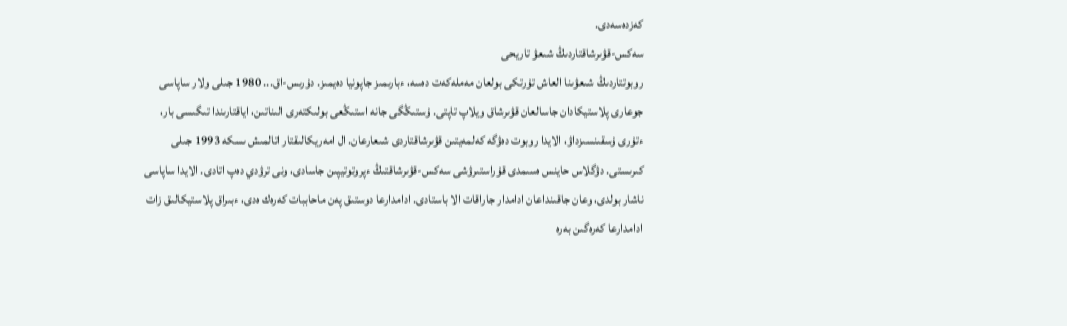كەزدەسەدى.
سەكس-قۋىرشاقتاردىڭ شىعۋ تاريحى
روبوتتاردىڭ شىعۋىنا العاش تۇرتكى بولعان مەملەكەت دەسە، ءبارىمىز جاپونيا دەيمىز. دۇرىس-اق... 1980 جىلى ولار ساپاسى جوعارى پلاستيكادان جاسالعان قۋىرشاق ويلاپ تاپتى. ۇستىڭگى جانە استىڭعى بولىكتەرى الىناتىن، اياقتارىندا تىگىسى بار، ءتۇرى ۇسقىنسىزداۋ، الايدا روبوت دەۋگە كەلمەيتىن قۋىرشاقتاردى شىعارعان. ال امەريكالىقتار اتالمىش ىسكە 1993 جىلى كىرىستى. دۋگلاس حاينس ەسىمدى قۇراستىرۋشى سەكس-قۋىرشاقتىڭ ءپروتوتيپىن جاسادى، ونى ترۋدي دەپ اتادى. الايدا ساپاسى ناشار بولدى، وعان جاقىنداعان ادامدار جاراقات الا باستادى. ادامدارعا دوستىق پەن ماحاببات كەرەك ەدى، ءبىراق پلاستيكالىق زات ادامدارعا كەرەگىن بەرە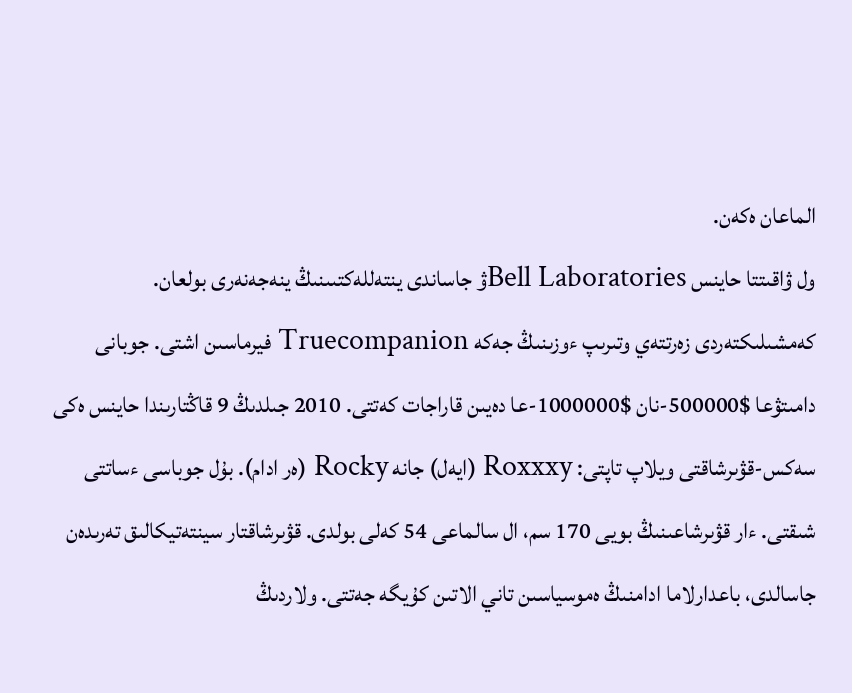الماعان ەكەن.
ول ۋاقىتتا حاينس Bell Laboratoriesۋ جاساندى ينتەللەكتىىنىڭ ينەجەنەرى بولعان. كەمشىلىكتەردى زەرتتەي وتىرىپ ءوزىنىڭ جەكە Truecompanion فيرماسىن اشتى. جوبانى دامىتۋعا $500000-نان $1000000-عا دەيىن قاراجات كەتتى. 2010 جىلدىڭ 9 قاڭتارىندا حاينس ەكى سەكس-قۋىرشاقتى ويلاپ تاپتى: Roxxxy (ايەل) جانە Rocky (ەر ادام). بۇل جوباسى ءساتتى شىقتى. ءار قۋىرشاعىنىڭ بويى 170 سم، ال سالماعى 54 كەلى بولدى. قۋىرشاقتار سينتەتيكالىق تەرىدەن جاسالدى، باعدارلاما ادامنىڭ ەموسياسىن تاني الاتىن كۇيگە جەتتى. ولاردىڭ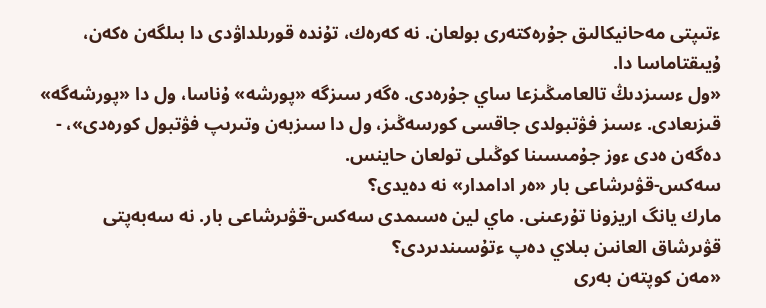ءتىپتى مەحانيكالىق جۇرەكتەرى بولعان. نە كەرەك، تۇندە قورىلداۋدى دا بىلگەن ەكەن، ۇيىقتاماسا دا.
«ول ءسىزدىڭ تالعامىڭىزعا ساي جۇرەدى. ەگەر سىزگە «پورشە» ۇناسا، ول دا «پورشەگە» قىزىعادى. ءسىز فۋتبولدى جاقسى كورسەڭىز، ول دا سىزبەن وتىرىپ فۋتبول كورەدى»، - دەگەن ەدى ءوز جۇمىسىنا كوڭىلى تولعان حاينس.
سەكس-قۋىرشاعى بار «ەر ادامدار» نە دەيدى؟
مارك يانگ اريزونا تۇرعىنى. ماي لين ەسىمدى سەكس-قۋىرشاعى بار. نە سەبەپتى قۋىرشاق العانىن بىلاي دەپ ءتۇسىندىردى؟
«مەن كوپتەن بەرى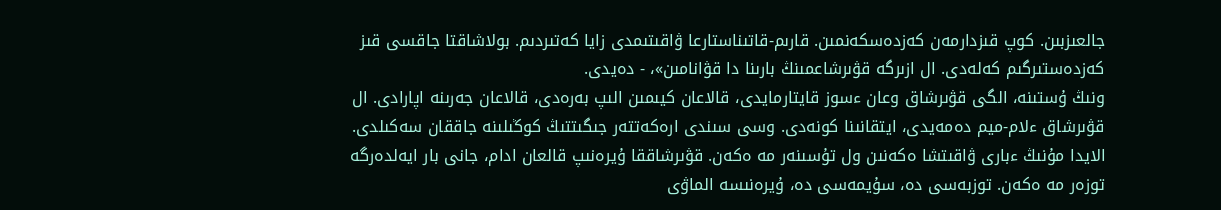جالعىزبىن. كوپ قىزدارمەن كەزدەسكەنمىن. قارىم-قاتىناستارعا ۋاقىتىمدى زايا كەتىردىم. بولاشاقتا جاقسى قىز كەزدەستىرگىم كەلەدى. ال ازىرگە قۋىرشاعمىنڭ بارىنا دا قۋانامىن»، - دەيدى.
ونىڭ ۇستىنە، الگى قۋىرشاق وعان ءسوز قايتارمايدى، قالاعان كيىمىن الىپ بەرەدى، قالاعان جەرىنە اپارادى. ال قۋىرشاق ءلام-ميم دەمەيدى، ايتقانىنا كونەدى. وسى سىندى ارەكەتتەر جىگىتتىڭ كوڭىلىنە جاققان سەكىلدى.
الايدا مۇنىڭ ءبارى ۋاقىتشا ەكەنىن ول تۇسىنەر مە ەكەن. قۋىرشاققا ۇيرەنىپ قالعان ادام، جانى بار ايەلدەرگە توزەر مە ەكەن. توزبەسى دە، سۇيمەسى دە، ۇيرەنىسە الماۋى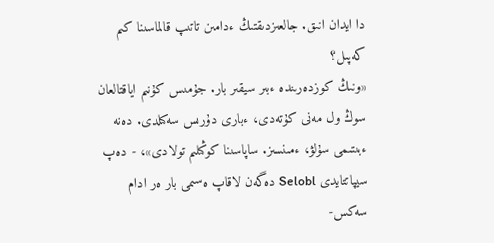دا ايدان انىق. جالعىزدىقتىڭ ءدامىن تاتىپ قالماسىنا كىم كەپىل؟
«ونىڭ كوزدەرىندە ءبىر سيقىر بار. جۇمىس كۇنىم اياقتالعان سوڭ ول مەنى كۇتەدى، ءبارى دۇرىس سەكىلدى. دەنە ءبىتىمى سۇلۋ، ءمىنسىز. ساپاسىنا كوڭىلىم تولادى»، - دەپ سيپاتتايدى Selobl دەگەن لاقاپ ەسىمى بار ەر ادام سەكس-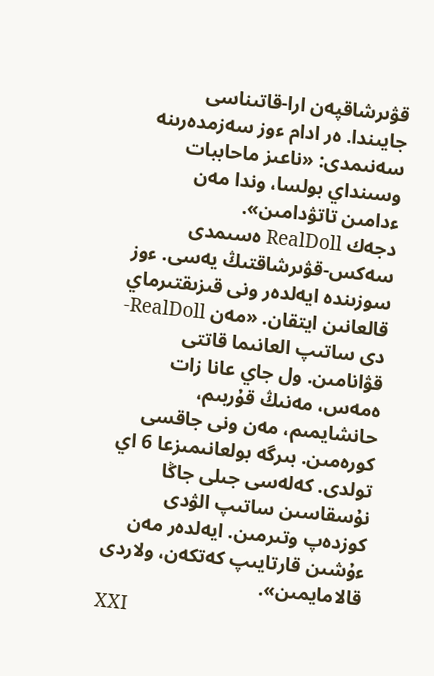قۋىرشاقپەن ارا-قاتىناسى جايىندا. ەر ادام ءوز سەزمدەرىنە سەنىمدى: «ناعىز ماحاببات وسىنداي بولسا، وندا مەن ءدامىن تاتۋدامىن».
دجەك RealDoll ەسىمدى سەكس-قۋىرشاقتىڭ يەسى. ءوز سوزىندە ايەلدەر ونى قىزىقتىرماي قالعانىن ايتقان. «مەن RealDoll-دى ساتىپ العانىما قاتتى قۋانامىن. ول جاي عانا زات ەمەس، مەنىڭ قۇربىم، حانشايمىم، مەن ونى جاقسى كورەمىن. بىرگە بولعانىمىزعا 6 اي تولدى. كەلەسى جىلى جاڭا نۇسقاسىن ساتىپ الۋدى كوزدەپ وتىرمىن. ايەلدەر مەن ءۇشىن قارتايىپ كەتكەن، ولاردى قالامايمىن».
XXI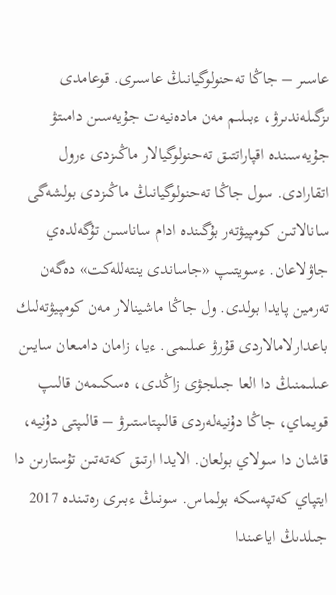عاسىر – جاڭا تەحنولوگيانىڭ عاسىرى. قوعامدى ىزگىلەندىرۋ، ءبىلىم مەن مادەنيەت جۇيەسىن دامىتۋ جۇيەسىندە اقپاراتتىق تەحنولوگيالار ماڭىزدى ءرول اتقارادى. سول جاڭا تەحنولوگيانىڭ ماڭىزدى بولشەگى سانالاتىن كومپيۋتەر بۇگىندە ادام ساناسىن تۇگەلدەي جاۋلاعان. ءسويتىپ «جاساندى ينتەللەكت» دەگەن تەرمين پايدا بولدى. ول جاڭا ماشينالار مەن كومپيۋتەلىك باعدارلامالاردى قۇرۋ عىلىمى. ءيا، زامان دامىعان سايىن عىلىمنىڭ دا العا جىلجۋى زاڭدى، ەسكىمەن قالىپ قويماي، جاڭا دۇنيەلەردى قالىپتاستىرۋ – قالىپتى دۇنيە، قاشان دا سولاي بولعان. الايدا ارتىق كەتەتىن تۇستارىن دا ايتپاي كەتپەسكە بولماس. سونىڭ ءبىرى رەتىندە 2017 جىلدىڭ اياعىندا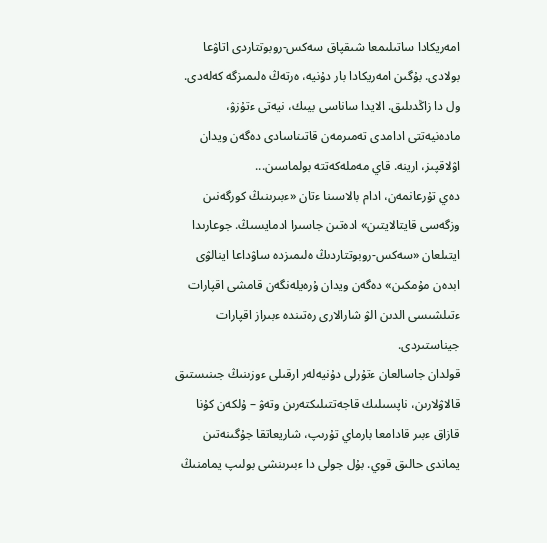امەريكادا ساتىلىمعا شىقپاق سەكس-روبوتتاردى اتاۋعا بولادى. بۇگىن امەريكادا بار دۇنيە، ەرتەڭ ەلىمىزگە كەلەدى. ول دا زاڭدىلىق. الايدا ساناسى بيىك، نيەتى ءتۇزۋ، مادەنيەتتى ادامدى تەمىرمەن قاتىناسادى دەگەن ويدان اۋلاقپىز، ارينە. قاي مەملەكەتتە بولماسىن...
دەي تۇرعانمەن، ادام بالاسىنا ءتان «ءبىرىنىڭ كورگەنىن وزگەسى قايتالايتىن» ادەتىن جاسىرا ادمايسىڭ. جوعارىدا ايتىلعان «سەكس-روبوتتاردىڭ ەلىمىزدە ساۋداعا اينالۋى ابدەن مۇمكىن» دەگەن ويدان ۇرەيلەنگەن قامشى اقپارات ءتىلشىسى الدىن الۋ شارالارى رەتىندە ءبىراز اقپارات جيناستىردى.
قولدان جاسالعان ءتۇرلى دۇنيەلەر ارقىلى ءوزىنىڭ جىنىستىق قالاۋلارىن، ناپسىلىك قاجەتتىلىكتەرىن وتەۋ – ۇلكەن كۇنا
قازاق ءبىر قادامعا بارماي تۇرىپ، شاريعاتقا جۇگىنەتىن يماندى حالىق قوي. بۇل جولى دا ءبىرىنشى بولىپ يمامنىڭ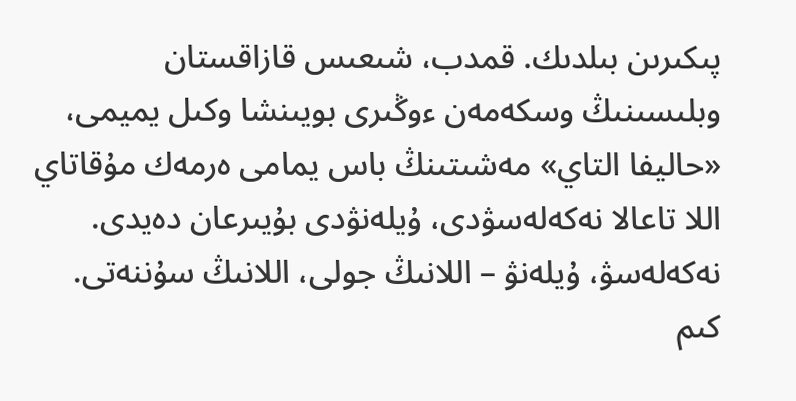پىكىرىن بىلدىك. قمدب، شىعىس قازاقستان وبلىسىنىڭ وسكەمەن ءوڭىرى بويىنشا وكىل يميمى، «حاليفا التاي» مەشىتىنڭ باس يمامى ەرمەك مۇقاتاي اللا تاعالا نەكەلەسۋدى، ۇيلەنۋدى بۇيىرعان دەيدى. نەكەلەسۋ، ۇيلەنۋ – اللانىڭ جولى، اللانىڭ سۇننەتى. كىم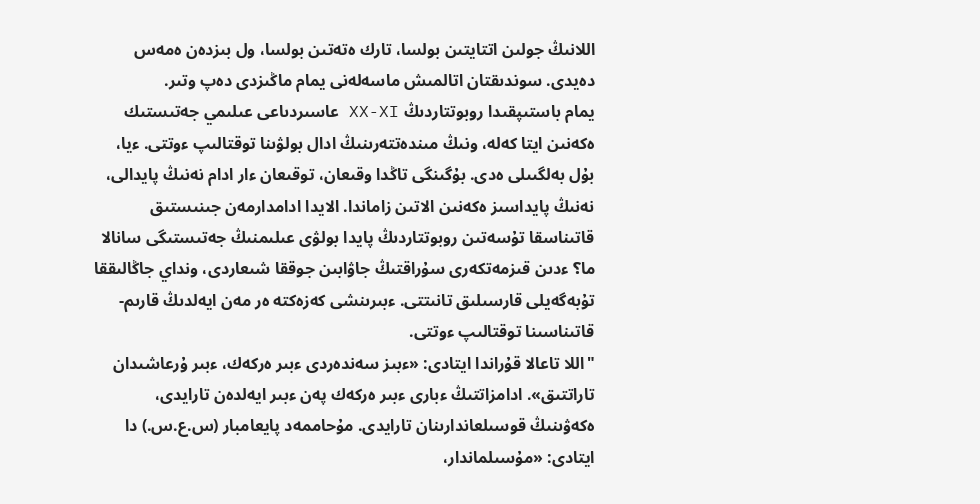اللانىڭ جولىن اتتايتىن بولسا، تارك ەتەتىن بولسا، ول بىزدەن ەمەس دەيدى. سوندىقتان اتالمىش ماسەلەنى يمام ماڭىزدى دەپ وتىر.
يمام باستىپقىدا روبوتتاردىڭ XX-XI عاسىردىاعى عىلىمي جەتىستىك ەكەنىن ايتا كەلە، ونىڭ مىندەتتەرىنىڭ ادال بولۋىنا توقتالىپ ءوتتى. ءيا، بۇل بەلگىىلى ەدى. بۇگىنگى تاڭدا وقىعان، توقىعان ءار ادام نەنىڭ پايدالى، نەنىڭ پايداسىز ەكەنىن الاتىن زاماندا. الايدا ادامدارمەن جىنىستىق قاتىناسقا تۇسەتىن روبوتتاردىڭ پايدا بولۋى عىلىمنىڭ جەتىستىگى سانالا ما؟ ءدىن قىزمەتكەرى سۇراقتىڭ جاۋابىن جوققا شىعاردى، ونداي جاڭالىققا تۇبەگەيلى قارسىلىق تانىتتى. ءبىرىنشى كەزەكتە ەر مەن ايەلدىڭ قارىم-قاتىناسىنا توقتالىپ ءوتتى.
"اللا تاعالا قۇراندا ايتادى: «ءبىز سەندەردى ءبىر ەركەك، ءبىر ۇرعاشىدان تاراتتىق». ادامزاتتىڭ ءبارى ءبىر ەركەك پەن ءبىر ايەلدەن تارايدى، ەكەۋىنىڭ قوسىلعاندارىنان تارايدى. مۇحاممەد پايعامبار (س.ع.س.) دا ايتادى: «مۇسىلماندار،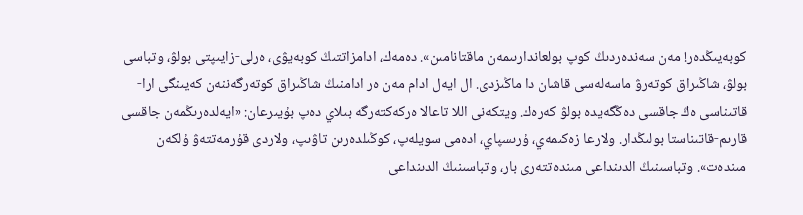كوبەيىڭدەر! مەن سەندەردىڭ كوپ بولعاندارىىمەن ماقتانامىن». دەمەك، ادامزاتتىڭ كوبەيۋى، ەرلى-زايىپتى بولۋ، وتباسى بولۋ، شاڭىراق كوتەرۋ ماسەلەسى قاشان دا ماڭىزدى. ال ايەل ادام مەن ەر ادامنىڭ شاڭىراق كوتەرگەننەن كەيىنگى ارا-قاتىناسى ەڭ جاقسى دەڭگەيدە بولۋ كەرەك. ويتكەنى اللا تاعالا ەركەكتەرگە بىلاي دەپ بۇيىرعان: «ايەلدەرىڭمەن جاقسى قارىم-قاتىناستا بولىڭدار. ولارعا زەكىمەي، ۇرىسپاي، ادەمى سويلەپ، كوڭىلدەرىن تاۋىپ، ولاردى قۇرمەتتەۋ ۇلكەن مىندەت». وتباسىنىڭ الدىنداعى مىندەتتەرى بار، وتباسىنىڭ الدىنداعى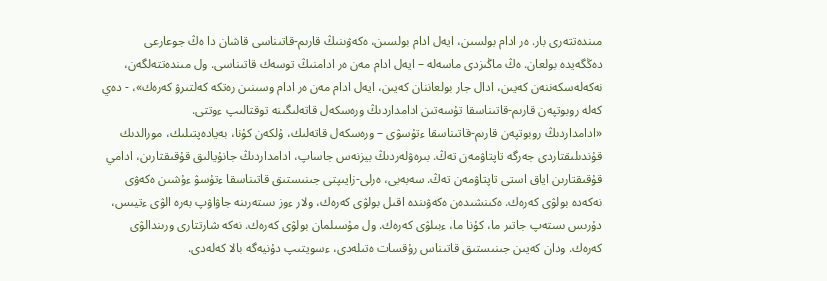مىندەتتەرى بار. ەر ادام بولسىن، ايەل ادام بولسىن، ەكەۋىنىڭ قارىم-قاتىناسى قاشان دا ەڭ جوعارعى دەڭگەيدە بولعان. ەڭ ماڭىزدى ماسەلە – ايەل ادام مەن ەر ادامنىڭ توسەك قاتىناسى. ول مىندەتتەلگەن، نەكەلەسكەننەن كەيىن، ادال جار بولعاننان كەيىن، ايەل ادام مەن ەر ادام وسىنىن رەتكە كەلتىرۋ كەرەك»، - دەي كەلە روبوتپەن قارىم-قاتىناسقا تۇسەتىن ادامداردىڭ ورەسكەل قاتەلىگىنە توقتالىپ ءوتتى.
«ادامداردىڭ روبوتپەن قارىم-قاتىناسقا ءتۇسۋى – ورەسكەل قاتەلىك، ۇلكەن كۇنا، بەيادەپتىلىك، مورالدىك قۇندىلىقتاردى جەرگە تاپتاۋمەن تەڭ. بىرەۋلەردىڭ بيزنەس جاساپ، ادامداردىڭ جانۇيالىق قۇقىقتارىن، ادامي قۇقىقتارىن اياق استى تاپتاۋمەن تەڭ. سەبەبى، ەرلى-زايىپتى جىنىستىق قاتىناسقا ءتۇسۋ ءۇشىن ەكەۋى نەكەدە بولۋى كەرەك. ەكىنشىدەن ەكەۋىندە اقىل بولۋى كەرەك، ولار ءوز ىستەرىنە جاۋاۋپ بەرە الۋى ءتيىس، دۇرىس ىستەپ جاتىر ما، كۇنا ما، ءبىلۋى كەرەك. ول مۇسىلمان بولۋى كەرەك. نەكە شارتتارى ورىندالۋى كەرەك. ودان كەيىن جىنىستىق قاتىناس رۇقسات ەتىلەدى، ءسويتىپ دۇنيەگە بالا كەلەدى.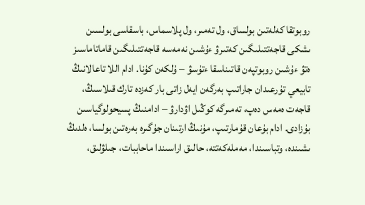روبوتقا كەلەتىن بولساق، ول تەمىر، ول پلاسماس، باسقاسى بولسىن ىشكى قاجەتتىلىگىن كەتىرۋ ءۇشىن نەمەسە قاجەتتىلىگىن قاماتاماسىز ەتۋ ءۇشىن روبوتپەن قاتىناسقا ءتۇسۋ – ۇلكەن كۇنا. ادام اللا تاعالانىڭ تابيعي تۇرعىدان جاراتىپ بەرگەن ايەل زاتى بار كەزدە تارك قىلاسىڭ، قاجەت ەمەس دەپ، تەمىرگە كوڭىل اۋدارۋ – ادامنىڭ پسيحولوگياسىن بۇزادى. ادام بۇعان قۇمارتىپ، مۇنىڭ ارتىنان جۇگىرە بەرەتىن بولسا، ەلدىڭ ىشىندە، وتباسىندا، مەملەكەتتە، حالىق اراسىندا ماحاببات، جىلۋلىق،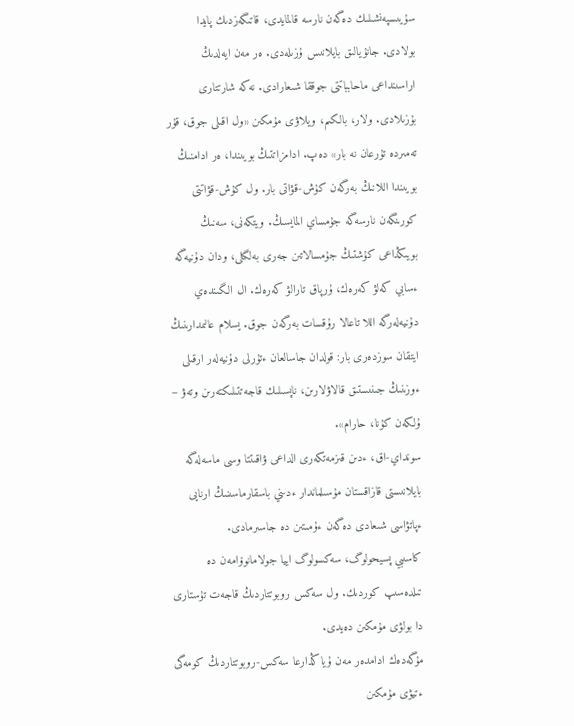سۇيىسپەنشىلىك دەگەن نارسە قالمايدى، قاتىگەزدىك پايدا بولادى. جانۇيالىق بايلانىس ۇزىلەدى. ەر مەن ايەلدىڭ اراسىنداعى ماحابباتتى جوققا شىعارادى. نەكە شارتتارى بۇزىلادى. ولار، بالكىم، ويلاۋى مۇمكىن «ول اقىلى جوق، قۇر تەمىردە تۇرعان نە بار» دەپ. ادامزاتتىڭ بويىندا، ەر ادامنىڭ بويىندا اللانىڭ بەرگەن كۇش-قۋاتى بار. ول كۇش-قۋاتتى كورىنگەن نارسەگە جۇمساي المايسىڭ. ويتكەنى، سەنىڭ بويىڭداعى كۇشتىڭ جۇمسالاتىن جەرى بەلگىلى، ودان دۇنيەگە ءسابي كەلۋ كەرەك، ۇرپاق تارالۋ كەرەك. ال الگىندەي دۇنيەلەرگە اللا تاعالا رۇقسات بەرگەن جوق. يسلام عالىمدارىنىڭ ايتقان سوزدەرى بار: قولدان جاسالعان ءتۇرلى دۇنيەلەر ارقىلى ءوزىنىڭ جىنىستىق قالاۋلارىن، ناپسىلىك قاجەتتىلىكتەرىن وتەۋ – ۇلكەن كۇنا، حارام».
سونداي-اق، ءدىن قىزمەتكەرى الداعى ۋاقىتتا وسى ماسەلەگە بايلانىستى قازاقستان مۇسىلماندار ءدىني باسقارماسىنىڭ ارنايى ءپاتۋاسى شىعادى دەگەن ءۇمىتىن دە جاسىرمادى.
كاسىبي پسيحولوگ، سەكسولوگ اييا جولامانوۆامەن دە تىلدەسىپ كوردىك. ول سەكس روبوتتاردىڭ قاجەت تۇستارى دا بولۋى مۇمكىن دەيدى.
مۇگەدەك ادامدەر مەن ۇياڭدارعا سەكس-روبوتتاردىڭ كومەگى ءتيۋى مۇمكىن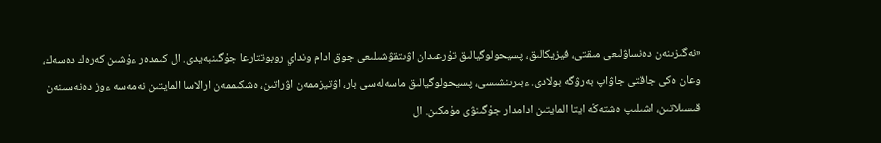«نەگىزىنەن دەنساۋلىعى مىقتى، فيزيكالىق، پسيحولوگيالىق تۇرعىدان اۋىتقۋشىلىعى جوق ادام ونداي روبوتتارعا جۇگىنبەيدى. ال كىمدەر ءۇشىن كەرەك دەسەك، وعان ەكى جاقتى جاۋاپ بەرۋگە بولادى. ءبىرىنشىسى، پسيحولوگيالىق ماسەلەسى بار، اۋتيزممەن اۋراتىن، ەشكىممەن ارالاسا المايتىن نەمەسە ءوز دەنەسىنەن قىسىلاتىن، اشىلىپ ەشتەڭە ايتا المايتىن ادامدار جۇگىنۋى مۇمكىن. ال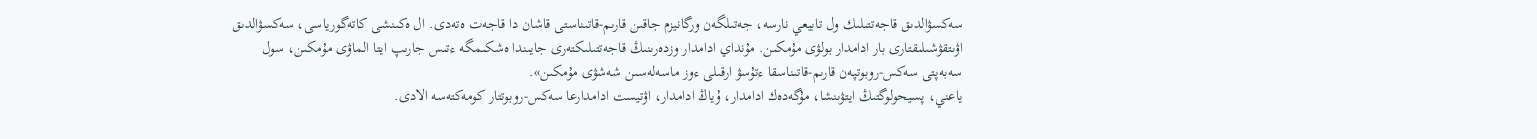سەكسۋالدىق قاجەتتىلىك ول تابيعي نارسە، جەتىلگەن ورگانيزم جاقىن قارىم-قاتىناستى قاشان دا قاجەت ەتەدى. ال ەكىنشى كاتەگورياسى، سەكسۋالدىق اۋىتقۋشىلىقتارى بار ادامدار بولۋى مۇمكىن. مۇنداي ادامدار وزدەرىنىڭ قاجەتتىلىكتەرى جايىندا ەشكىمگە ءتىس جارىپ ايتا الماۋى مۇمكىن، سول سەبەپتى سەكس-روبوتپەن قارىم-قاتىناسقا ءتۇسۋ ارقىلى ءوز ماسەلەسىن شەشۋى مۇمكىن».
ياعني، پسيحولوگتىڭ ايتۋىنشا، مۇگەدەك ادامدار، ۇياڭ ادامدار، اۋتيست ادامدارعا سەكس-روبوتتار كومەكتەسە الادى.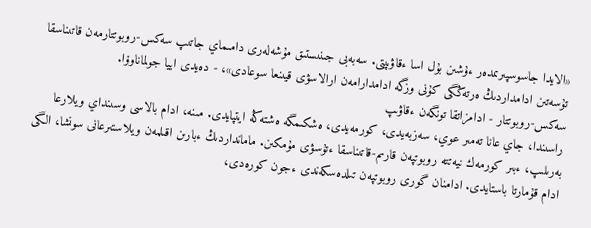«الايدا جاسوسپىرىمدەر ءۇشىن بۇل اسا ءقاۋىپتى. سەبەبى جىنىستىق مۇشەلەرى دامىماي جاتىپ سەكس-روبوتتارمەن قاتىناسقا تۇسەتىن ادامداردىڭ ەرتەڭگى كۇنى وزگە ادامدارامەن ارالاسۋى قيىنعا سوعادى»، - دەيدى اييا جولماناوۆا.
سەكس-روبوتتار - ادامزاتقا تونگەن ءقاۋىپ
راسىندا، جاي عانا تەمىر عوي، سەزبەيدى، كورمەيدى، ەشكىمگە ەشتەڭە ايتپايدى. مىنە، ادام بالاسى وسىنداي ويلارعا بەرىلىپ، ءبىر كورمەك نيەتتە روبوتپەن قارىم-قاتىناسقا ءتۇسۋى مۇمكىن. مامانداردىڭ ءبارىن اقىلمەن ويلاستىرعانى سونشا، الگى ادام قۇمارتا باستايدى. ادامنان گورى روبوتپەن تىلدەسكەندى ءجون كورەدى،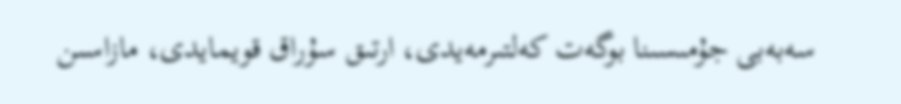سەبەبى جۇمىسىنا بوگەت كەلتىرمەيدى، ارتىق سۇراق قويمايدى، مازاسىن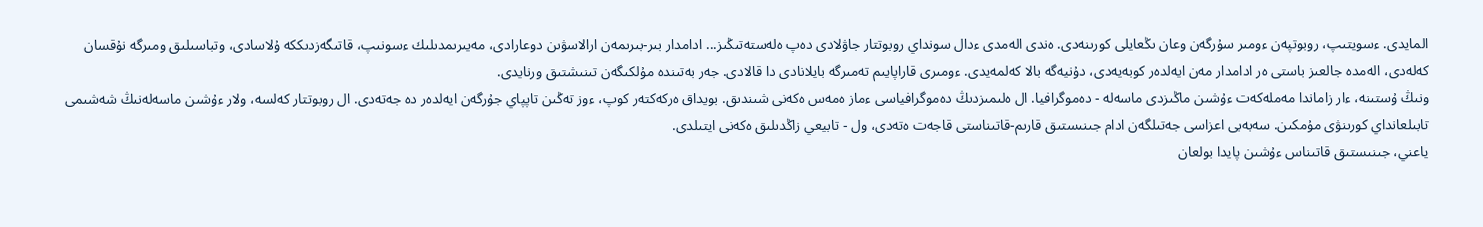المايدى. ءسويتىپ، روبوتپەن ءومىر سۇرگەن وعان ىڭعايلى كورىنەدى. ەندى الەمدى ءدال سونداي روبوتتار جاۋلادى دەپ ەلەستەتىڭىز... ادامدار بىر-بىرىمەن ارالاسۋىن دوعارادى، مەيىرىمدىلىك ءسونىپ، قاتىگەزدىككە ۇلاسادى، وتباسىلىق ومىرگە نۇقسان كەلەدى، الەمدە جالعىز باستى ەر ادامدار مەن ايەلدەر كوبەيەدى، دۇنيەگە بالا كەلمەيدى. ءومىرى قاراپايىم تەمىرگە بايلانادى دا قالادى. جەر بەتىندە مۇلكىگەن تىنىشتىق ورنايدى.
ونىڭ ۇستىنە، ءار زاماندا مەملەكەت ءۇشىن ماڭىزدى ماسەلە - دەموگرافيا. ال ەلىمىزدىڭ دەموگرافياسى ءماز ەمەس ەكەنى شىندىق. بويداق ەركەكتەر كوپ، ءوز تەڭىن تاپپاي جۇرگەن ايەلدەر دە جەتەدى. ال روبوتتار كەلسە، ولار ءۇشىن ماسەلەنىڭ شەشىمى تابىلعانداي كورىنۋى مۇمكىن. سەبەبى اعزاسى جەتىلگەن ادام جىنىستىق قارىم-قاتىناستى قاجەت ەتەدى، ول - تابيعي زاڭدىلىق ەكەنى ايتىلدى.
ياعني، جىنىستىق قاتىناس ءۇشىن پايدا بولعان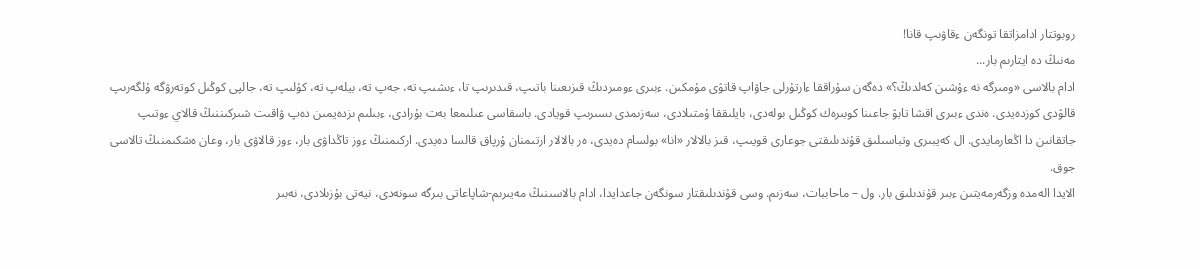روبوتتار ادامزاتقا تونگەن ءقاۋىپ قانا!
مەنىڭ دە ايتارىم بار...
ادام بالاسى «ومىرگە نە ءۇشىن كەلدىڭ؟» دەگەن سۇراققا ءارتۇرلى جاۋاپ قاتۋى مۇمكىن. ءبىرى ءومىردىڭ قىزىعىنا باتىپ، قىدىرىپ تا، ءىشىپ تە، جەپ تە، بيلەپ تە، كۇلىپ تە، جالپى كوڭىل كوتەرۋگە ۇلگەرىپ قالۋدى كوزدەيدى. ەندى ءبىرى اقشا تابۋ جاعىنا كوبىرەك كوڭىل بولەدى، بايلىققا ۇمتىلادى، سەزىمدى ىسىرىپ قويادى. باسقاسى عىلىمعا بەت بۇرادى، ءبىلىم ىزدەيمىن دەپ ۋاقىت شىركىننىڭ قالاي ءوتىپ جاتقانىن دا اڭعارمايدى. ال كەيبىرى وتباسىلىق قۇندىلىقتى جوعارى قويىپ، قىز بالالار «انا» بولسام دەيدى، ەر بالالار ارتىمنان ۇرپاق قالسا دەيدى. اركىمنىڭ ءوز تاڭداۋى بار، ءوز قالاۋى بار، وعان ەشكىمنىڭ تالاسى جوق.
الايدا الەمدە وزگەرمەيتىن ءبىر قۇندىلىق بار. ول – ماحاببات، سەزىم. وسى قۇندىلىقتار سونگەن جاعدايدا، ادام بالاسىنىڭ مەيىرىم-شاپاعاتى بىرگە سونەدى، نيەتى بۇزىلادى، نەبىر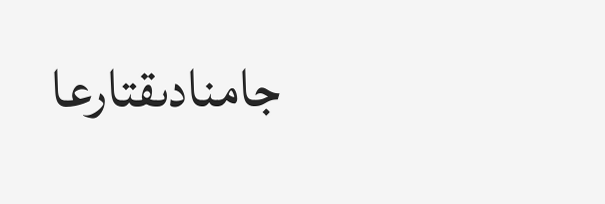جامنادىقتارعا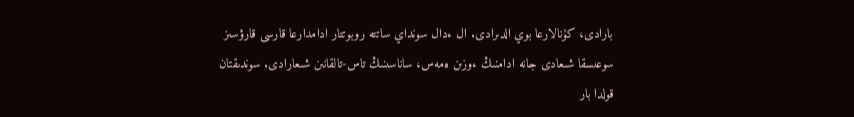بارادى، كۇنالارعا بوي الدىرادى. ال ءدال سونداي ساتتە روبوتتار ادامدارعا قارسى قارۋسىز سوعىسقا شىعادى جانە ادامنىڭ ءوزىن ەمەس، ساناسىنىڭ تاس-تالقانىن شىعارادى. سوندىقتان قولدا بار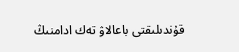قۇندىلىقتى باعالاۋ تەك ادامنىڭ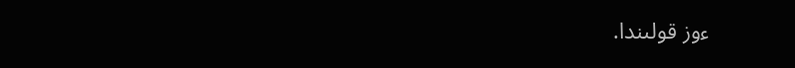ءوز قولىندا.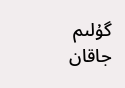گۇلىم جاقان